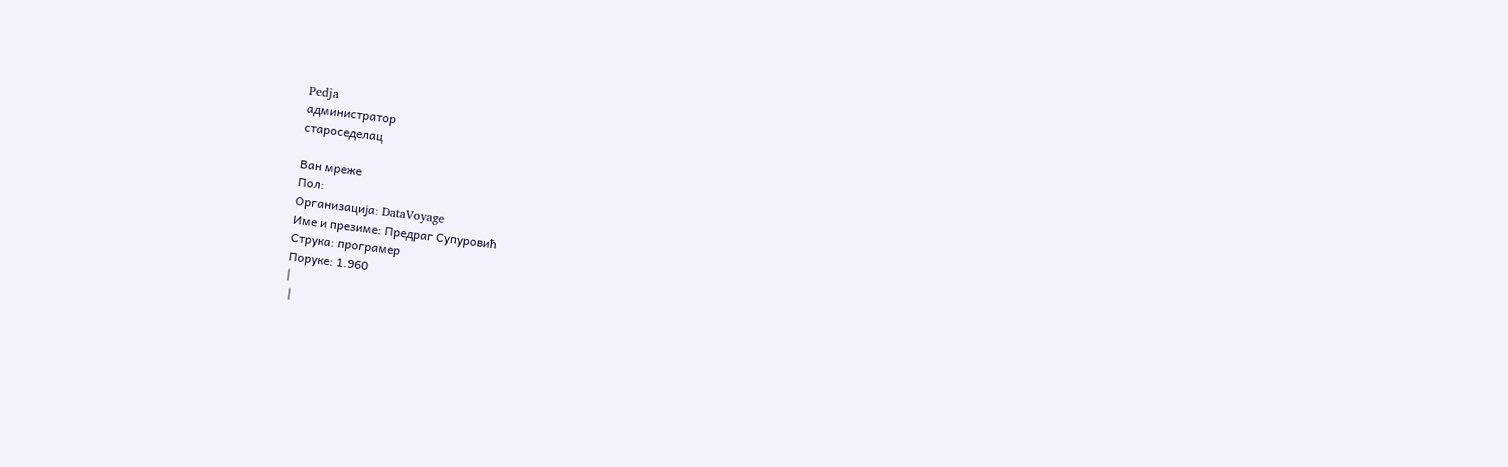Pedja
администратор
староседелац

Ван мреже
Пол:
Организација: DataVoyage
Име и презиме: Предраг Супуровић
Струка: програмер
Поруке: 1.960
|
 |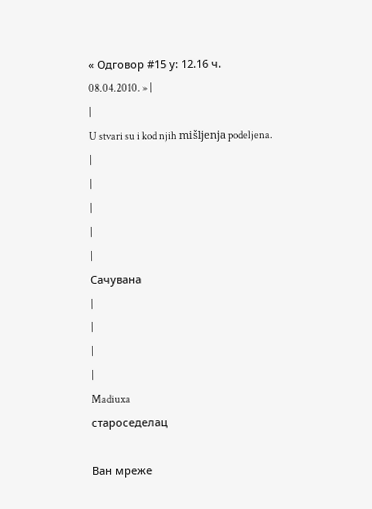« Одговор #15 у: 12.16 ч. 08.04.2010. » |
|
U stvari su i kod njih mišljenja podeljena.
|
|
|
|
|
Сачувана
|
|
|
|
Madiuxa
староседелац

Ван мреже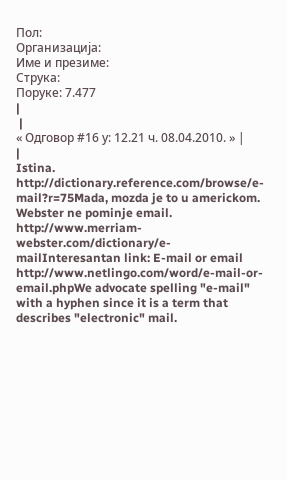Пол:
Организација:
Име и презиме:
Струка:
Поруке: 7.477
|
 |
« Одговор #16 у: 12.21 ч. 08.04.2010. » |
|
Istina. http://dictionary.reference.com/browse/e-mail?r=75Mada, mozda je to u americkom. Webster ne pominje email. http://www.merriam-webster.com/dictionary/e-mailInteresantan link: E-mail or email http://www.netlingo.com/word/e-mail-or-email.phpWe advocate spelling "e-mail" with a hyphen since it is a term that describes "electronic" mail.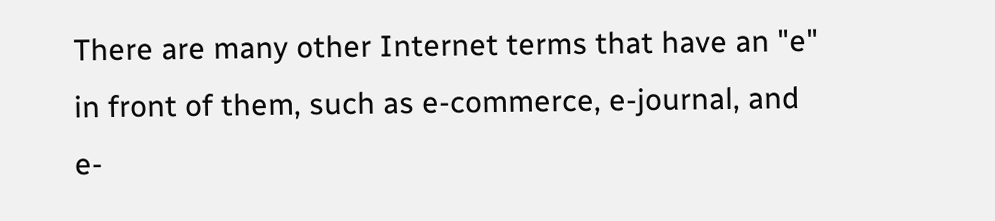There are many other Internet terms that have an "e" in front of them, such as e-commerce, e-journal, and e-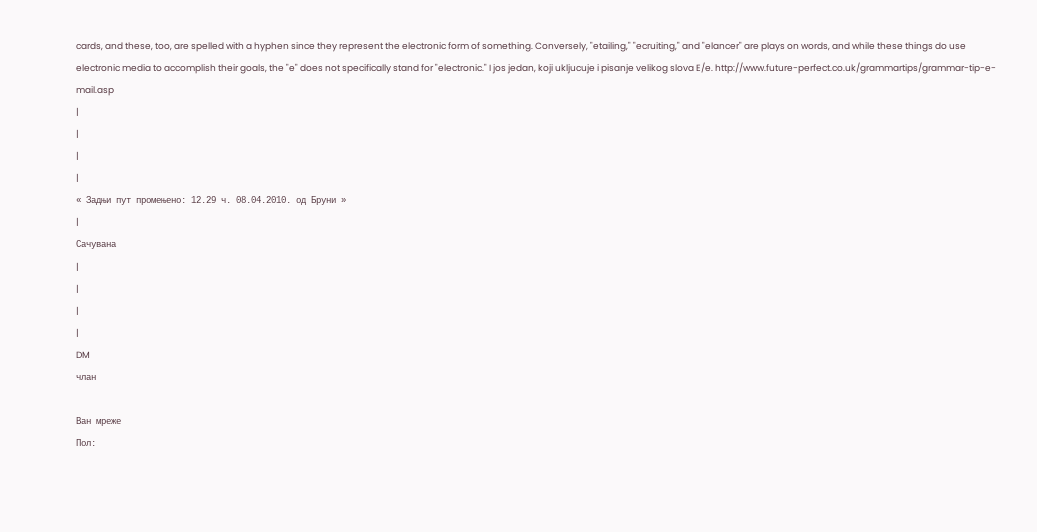cards, and these, too, are spelled with a hyphen since they represent the electronic form of something. Conversely, "etailing," "ecruiting," and "elancer" are plays on words, and while these things do use electronic media to accomplish their goals, the "e" does not specifically stand for "electronic." I jos jedan, koji ukljucuje i pisanje velikog slova E/e. http://www.future-perfect.co.uk/grammartips/grammar-tip-e-mail.asp
|
|
|
|
« Задњи пут промењено: 12.29 ч. 08.04.2010. од Бруни »
|
Сачувана
|
|
|
|
DM
члан

Ван мреже
Пол: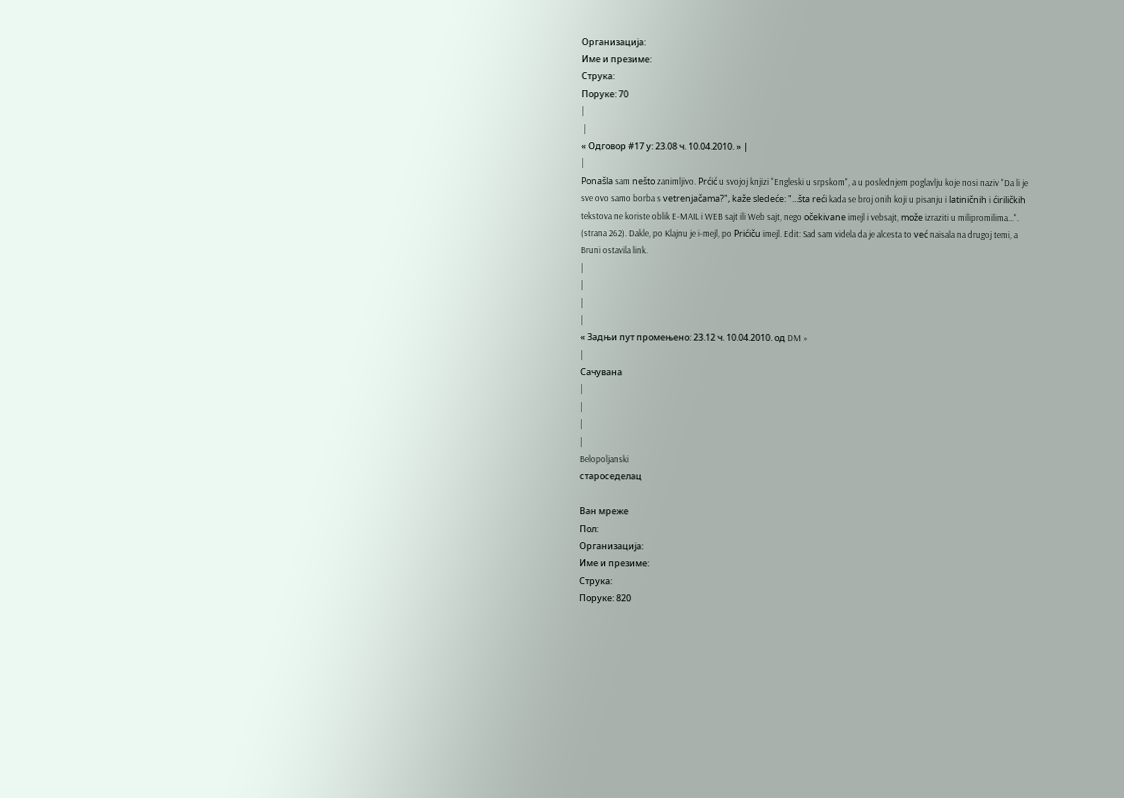Организација:
Име и презиме:
Струка:
Поруке: 70
|
 |
« Одговор #17 у: 23.08 ч. 10.04.2010. » |
|
Ponašla sam nešto zanimljivo. Prćić u svojoj knjizi "Engleski u srpskom", a u poslednjem poglavlju koje nosi naziv "Da li je sve ovo samo borba s vetrenjačama?", kaže sledeće: "...šta reći kada se broj onih koji u pisanju i latiničnih i ćiriličkih tekstova ne koriste oblik E-MAIL i WEB sajt ili Web sajt, nego očekivane imejl i vebsajt, može izraziti u milipromilima...". (strana 262). Dakle, po Klajnu je i-mejl, po Prićiču imejl. Edit: Sad sam videla da je alcesta to već naisala na drugoj temi, a Bruni ostavila link.
|
|
|
|
« Задњи пут промењено: 23.12 ч. 10.04.2010. од DM »
|
Сачувана
|
|
|
|
Belopoljanski
староседелац

Ван мреже
Пол:
Организација:
Име и презиме:
Струка:
Поруке: 820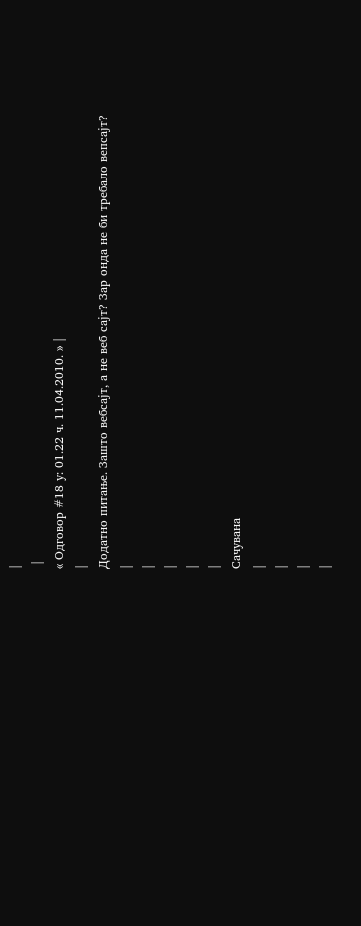|
 |
« Одговор #18 у: 01.22 ч. 11.04.2010. » |
|
Додатно питање. Зашто вебсајт, а не веб сајт? Зар онда не би требало вепсајт?
|
|
|
|
|
Сачувана
|
|
|
|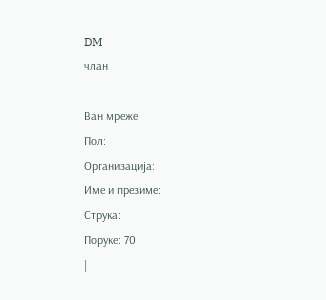DM
члан

Ван мреже
Пол:
Организација:
Име и презиме:
Струка:
Поруке: 70
|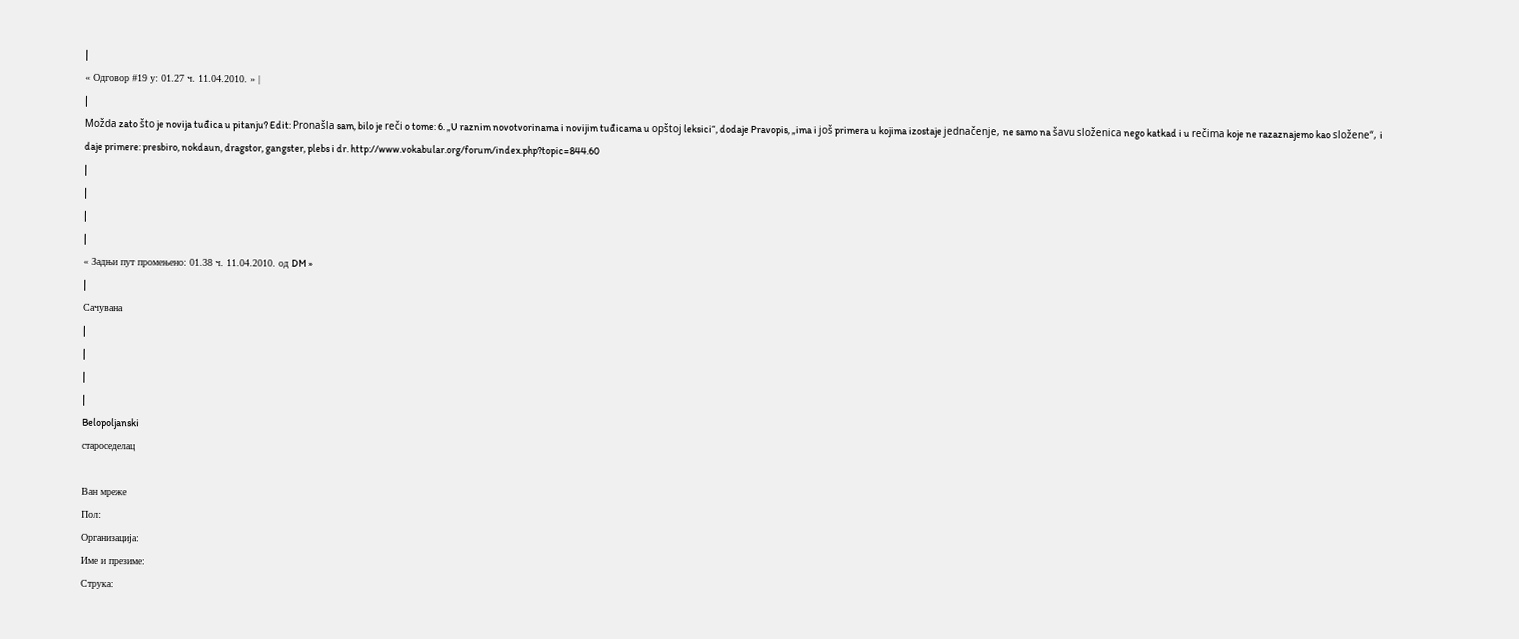|
« Одговор #19 у: 01.27 ч. 11.04.2010. » |
|
Možda zato što je novija tuđica u pitanju? Edit: Pronašla sam, bilo je reči o tome: 6. „U raznim novotvorinama i novijim tuđicama u opštoj leksici“, dodaje Pravopis, „ima i još primera u kojima izostaje jednačenje, ne samo na šavu složenica nego katkad i u rečima koje ne razaznajemo kao složene“, i daje primere: presbiro, nokdaun, dragstor, gangster, plebs i dr. http://www.vokabular.org/forum/index.php?topic=844.60
|
|
|
|
« Задњи пут промењено: 01.38 ч. 11.04.2010. од DM »
|
Сачувана
|
|
|
|
Belopoljanski
староседелац

Ван мреже
Пол:
Организација:
Име и презиме:
Струка: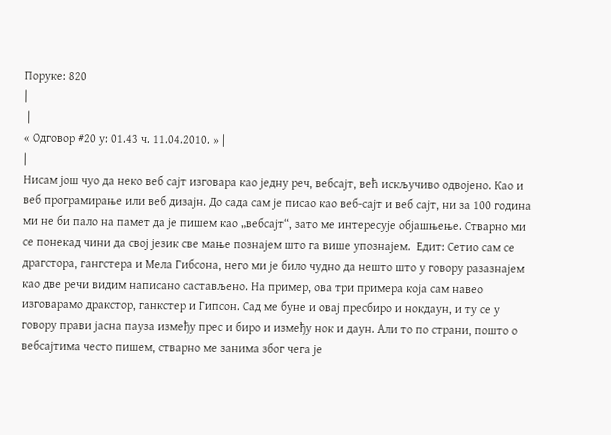Поруке: 820
|
 |
« Одговор #20 у: 01.43 ч. 11.04.2010. » |
|
Нисам још чуо да неко веб сајт изговара као једну реч, вебсајт, већ искључиво одвојено. Као и веб програмирање или веб дизајн. До сада сам је писао као веб-сајт и веб сајт, ни за 100 година ми не би пало на памет да је пишем као „вебсајт“, зато ме интересује објашњење. Стварно ми се понекад чини да свој језик све мање познајем што га више упознајем.  Едит: Сетио сам се драгстора, гангстера и Мела Гибсона, него ми је било чудно да нешто што у говору разазнајем као две речи видим написано састављено. На пример, ова три примера која сам навео изговарамо дракстор, ганкстер и Гипсон. Сад ме буне и овај пресбиро и нокдаун, и ту се у говору прави јасна пауза између прес и биро и између нок и даун. Али то по страни, пошто о вебсајтима често пишем, стварно ме занима због чега је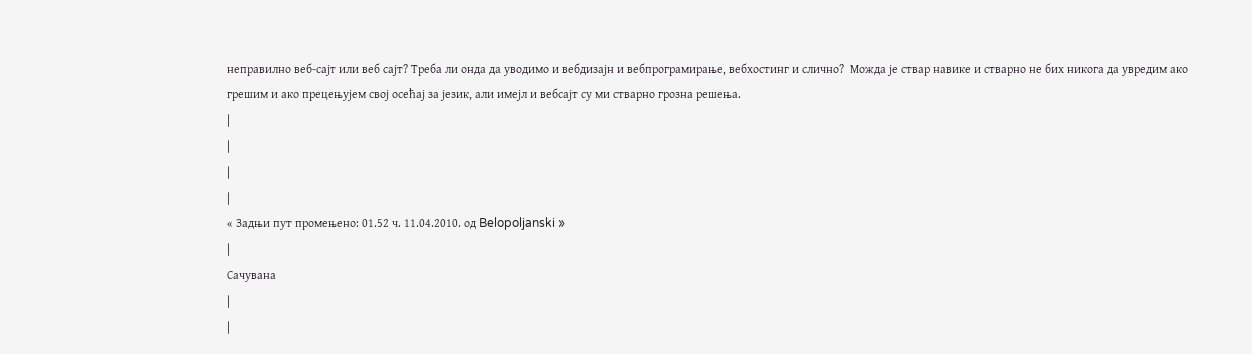неправилно веб-сајт или веб сајт? Треба ли онда да уводимо и вебдизајн и вебпрограмирање, вебхостинг и слично?  Можда је ствар навике и стварно не бих никога да увредим ако грешим и ако прецењујем свој осећај за језик, али имејл и вебсајт су ми стварно грозна решења.
|
|
|
|
« Задњи пут промењено: 01.52 ч. 11.04.2010. од Belopoljanski »
|
Сачувана
|
|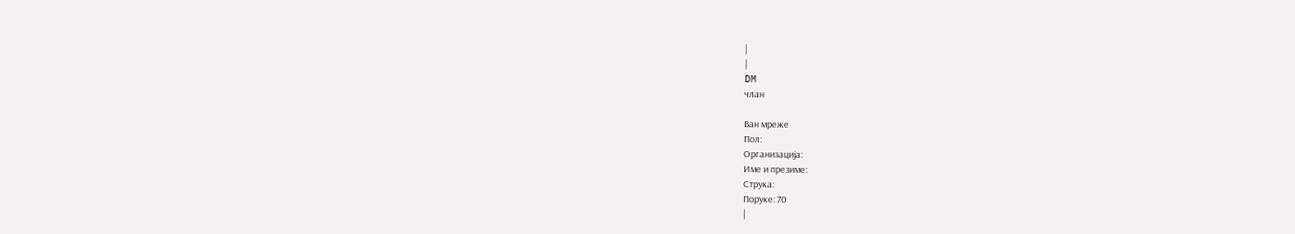|
|
DM
члан

Ван мреже
Пол:
Организација:
Име и презиме:
Струка:
Поруке: 70
|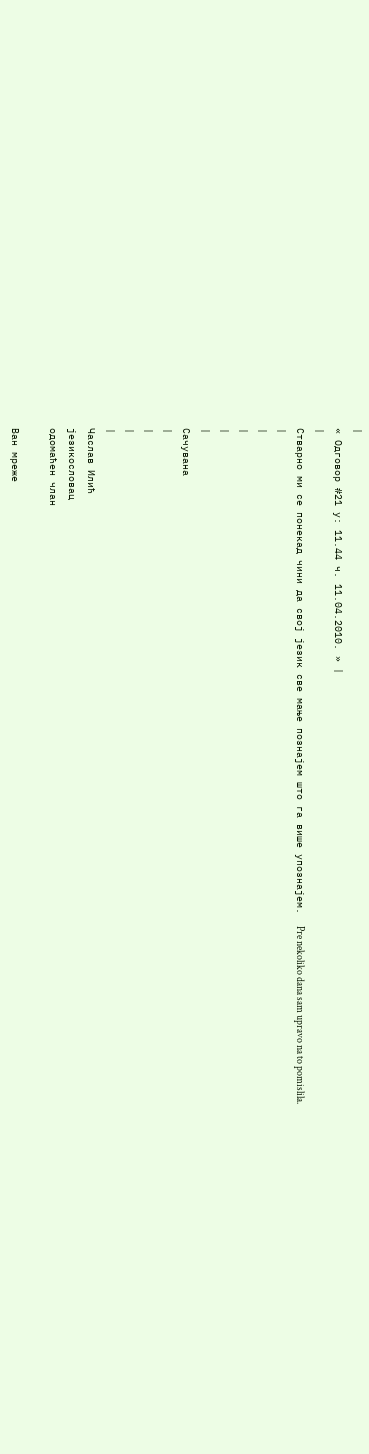|
« Одговор #21 у: 11.44 ч. 11.04.2010. » |
|
Стварно ми се понекад чини да свој језик све мање познајем што га више упознајем.  Pre nekoliko dana sam upravo na to pomislila.
|
|
|
|
|
Сачувана
|
|
|
|
Часлав Илић
језикословац
одомаћен члан

Ван мреже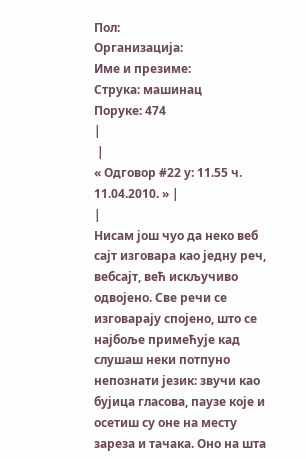Пол:
Организација:
Име и презиме:
Струка: машинац
Поруке: 474
|
 |
« Одговор #22 у: 11.55 ч. 11.04.2010. » |
|
Нисам још чуо да неко веб сајт изговара као једну реч, вебсајт, већ искључиво одвојено. Све речи се изговарају спојено, што се најбоље примећује кад слушаш неки потпуно непознати језик: звучи као бујица гласова, паузе које и осетиш су оне на месту зареза и тачака. Оно на шта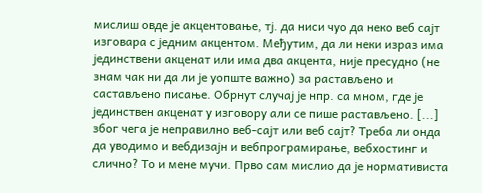мислиш овде је акцентовање, тј. да ниси чуо да неко веб сајт изговара с једним акцентом. Међутим, да ли неки израз има јединствени акценат или има два акцента, није пресудно (не знам чак ни да ли је уопште важно) за растављено и састављено писање. Обрнут случај је нпр. са мном, где је јединствен акценат у изговору али се пише растављено. [...] због чега је неправилно веб-сајт или веб сајт? Треба ли онда да уводимо и вебдизајн и вебпрограмирање, вебхостинг и слично? То и мене мучи. Прво сам мислио да је нормативиста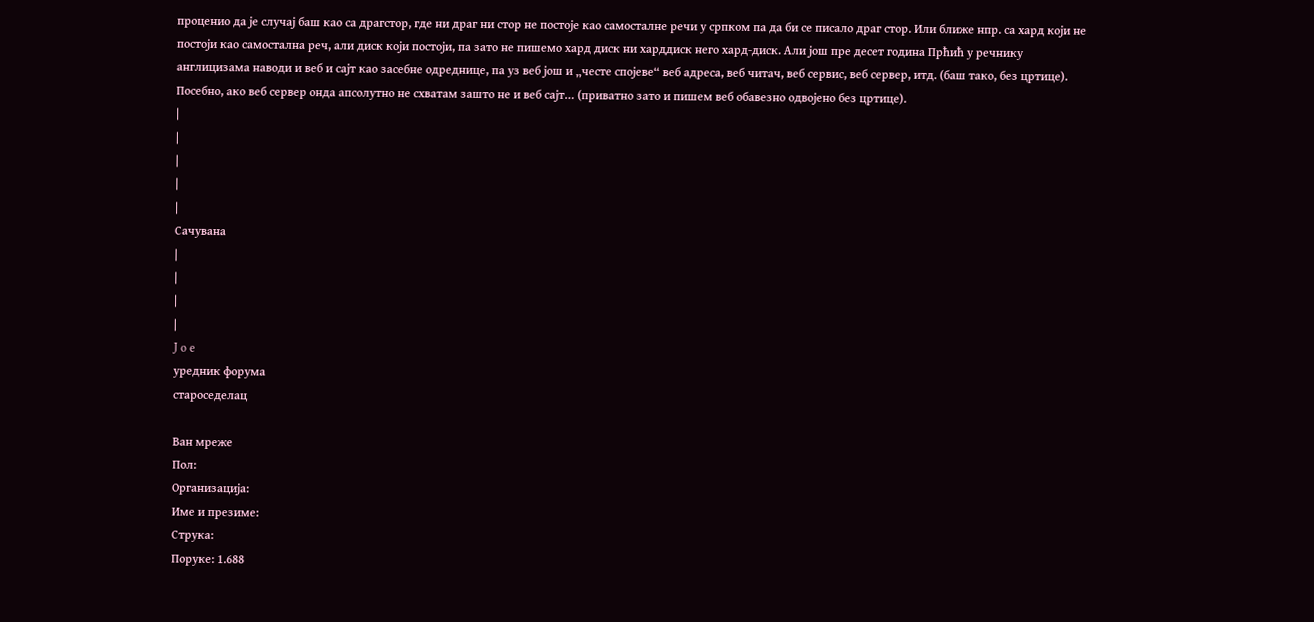проценио да је случај баш као са драгстор, где ни драг ни стор не постоје као самосталне речи у српком па да би се писало драг стор. Или ближе нпр. са хард који не постоји као самостална реч, али диск који постоји, па зато не пишемо хард диск ни харддиск него хард-диск. Али још пре десет година Прћић у речнику англицизама наводи и веб и сајт као засебне одреднице, па уз веб још и „честе спојеве“ веб адреса, веб читач, веб сервис, веб сервер, итд. (баш тако, без цртице). Посебно, ако веб сервер онда апсолутно не схватам зашто не и веб сајт… (приватно зато и пишем веб обавезно одвојено без цртице).
|
|
|
|
|
Сачувана
|
|
|
|
J o e
уредник форума
староседелац

Ван мреже
Пол:
Организација:
Име и презиме:
Струка:
Поруке: 1.688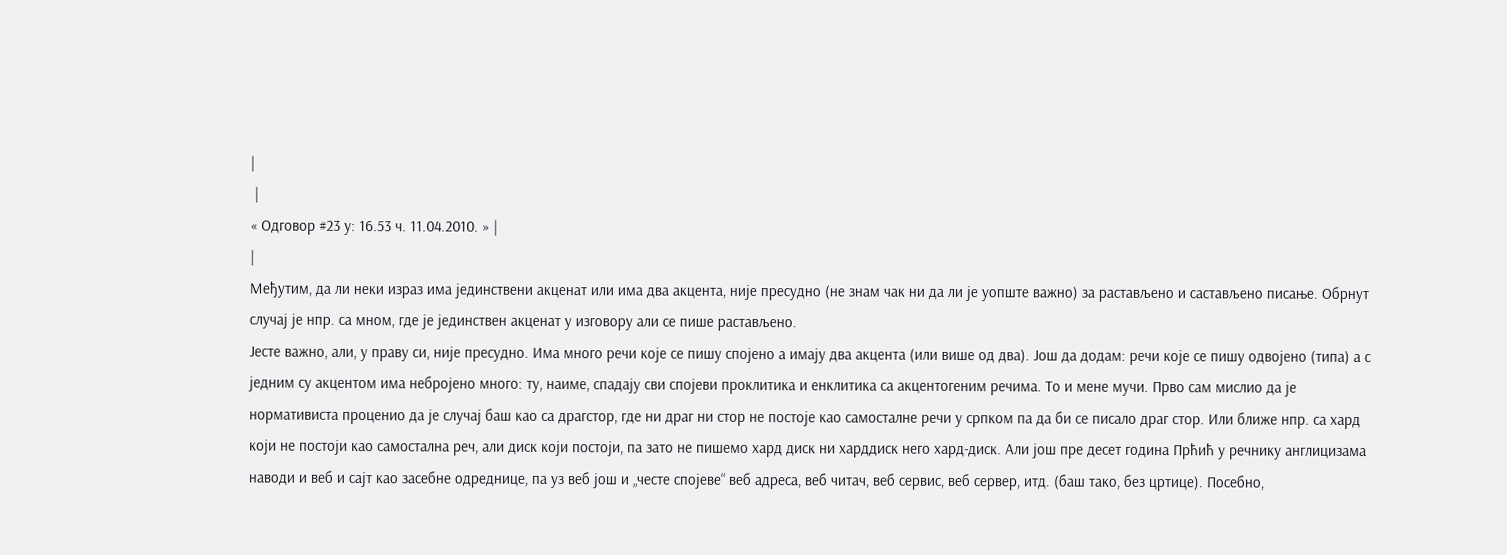|
 |
« Одговор #23 у: 16.53 ч. 11.04.2010. » |
|
Међутим, да ли неки израз има јединствени акценат или има два акцента, није пресудно (не знам чак ни да ли је уопште важно) за растављено и састављено писање. Обрнут случај је нпр. са мном, где је јединствен акценат у изговору али се пише растављено.
Јесте важно, али, у праву си, није пресудно. Има много речи које се пишу спојено а имају два акцента (или више од два). Још да додам: речи које се пишу одвојено (типа) а с једним су акцентом има небројено много: ту, наиме, спадају сви спојеви проклитика и енклитика са акцентогеним речима. То и мене мучи. Прво сам мислио да је нормативиста проценио да је случај баш као са драгстор, где ни драг ни стор не постоје као самосталне речи у српком па да би се писало драг стор. Или ближе нпр. са хард који не постоји као самостална реч, али диск који постоји, па зато не пишемо хард диск ни харддиск него хард-диск. Али још пре десет година Прћић у речнику англицизама наводи и веб и сајт као засебне одреднице, па уз веб још и „честе спојеве“ веб адреса, веб читач, веб сервис, веб сервер, итд. (баш тако, без цртице). Посебно,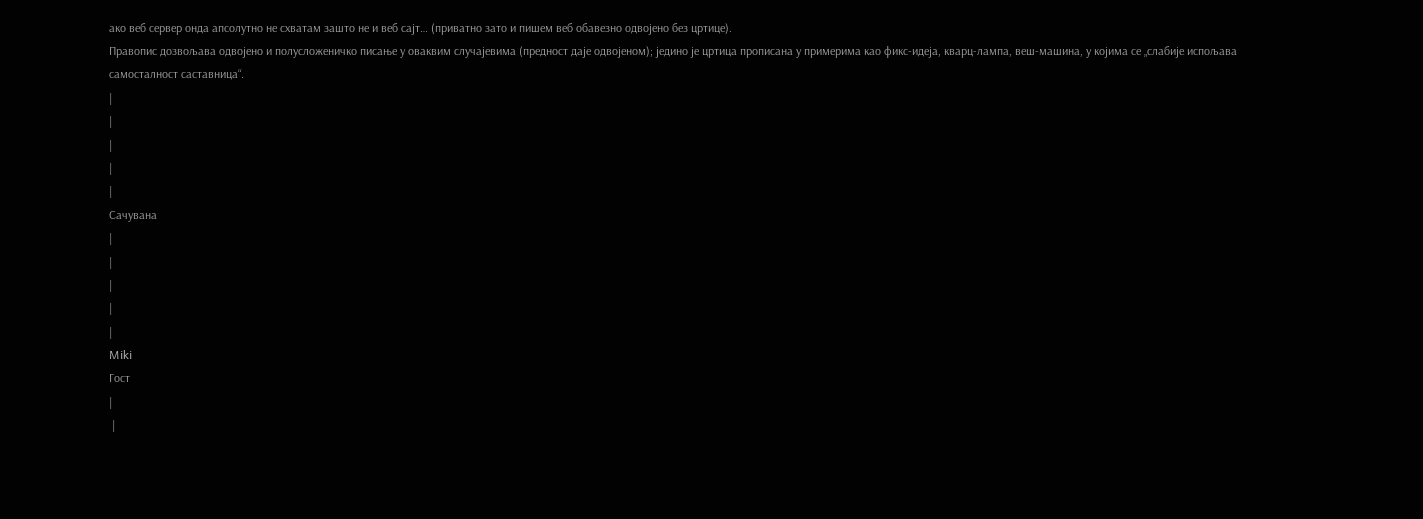ако веб сервер онда апсолутно не схватам зашто не и веб сајт… (приватно зато и пишем веб обавезно одвојено без цртице).
Правопис дозвољава одвојено и полусложеничко писање у оваквим случајевима (предност даје одвојеном); једино је цртица прописана у примерима као фикс-идеја, кварц-лампа, веш-машина, у којима се „слабије испољава самосталност саставница“.
|
|
|
|
|
Сачувана
|
|
|
|
|
Miki
Гост
|
 |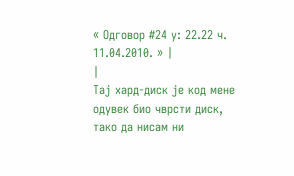« Одговор #24 у: 22.22 ч. 11.04.2010. » |
|
Тај хард-диск је код мене одувек био чврсти диск, тако да нисам ни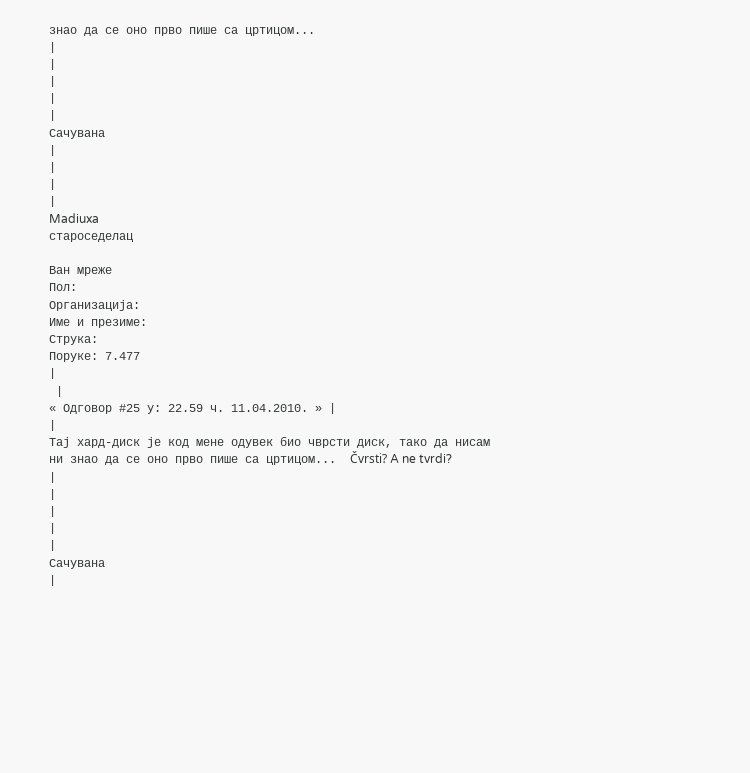знао да се оно прво пише са цртицом...
|
|
|
|
|
Сачувана
|
|
|
|
Madiuxa
староседелац

Ван мреже
Пол:
Организација:
Име и презиме:
Струка:
Поруке: 7.477
|
 |
« Одговор #25 у: 22.59 ч. 11.04.2010. » |
|
Тај хард-диск је код мене одувек био чврсти диск, тако да нисам ни знао да се оно прво пише са цртицом...  Čvrsti? A ne tvrdi?
|
|
|
|
|
Сачувана
|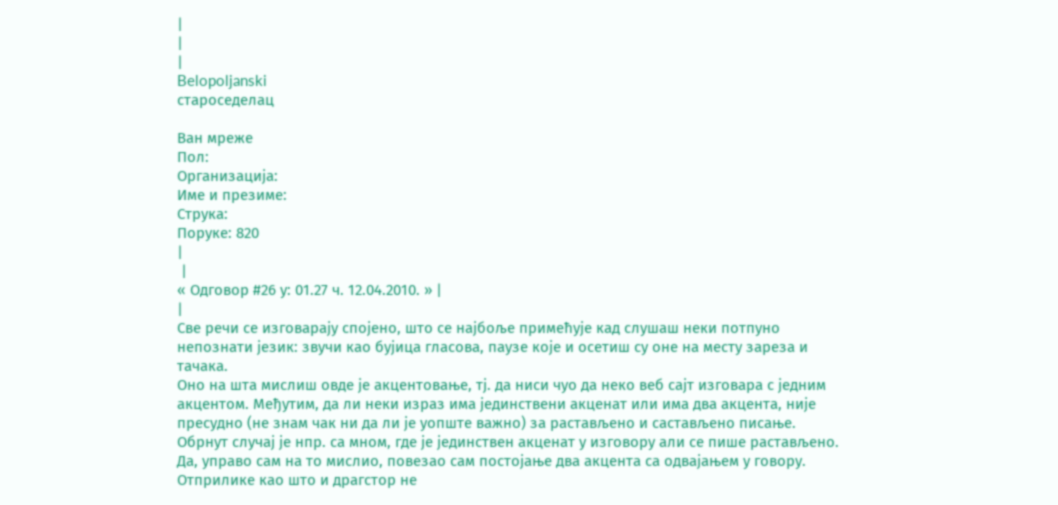|
|
|
Belopoljanski
староседелац

Ван мреже
Пол:
Организација:
Име и презиме:
Струка:
Поруке: 820
|
 |
« Одговор #26 у: 01.27 ч. 12.04.2010. » |
|
Све речи се изговарају спојено, што се најбоље примећује кад слушаш неки потпуно непознати језик: звучи као бујица гласова, паузе које и осетиш су оне на месту зареза и тачака.
Оно на шта мислиш овде је акцентовање, тј. да ниси чуо да неко веб сајт изговара с једним акцентом. Међутим, да ли неки израз има јединствени акценат или има два акцента, није пресудно (не знам чак ни да ли је уопште важно) за растављено и састављено писање. Обрнут случај је нпр. са мном, где је јединствен акценат у изговору али се пише растављено. Да, управо сам на то мислио, повезао сам постојање два акцента са одвајањем у говору. Отприлике као што и драгстор не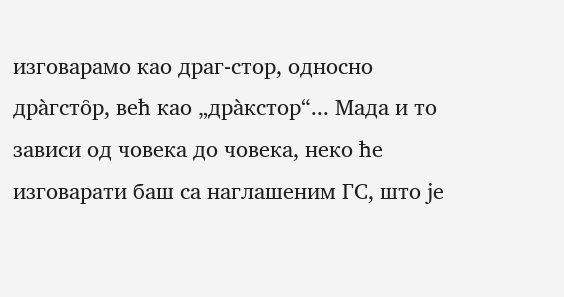изговарамо као драг-стор, односно дрàгстȏр, већ као „дрàкстор“... Мада и то зависи од човека до човека, неко ће изговарати баш са наглашеним ГС, што је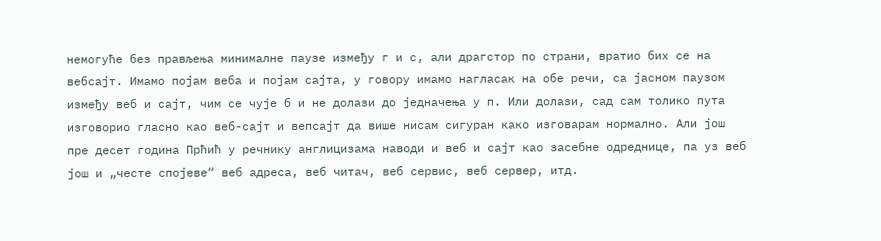немогуће без прављења минималне паузе између г и с, али драгстор по страни, вратио бих се на вебсајт. Имамо појам веба и појам сајта, у говору имамо нагласак на обе речи, са јасном паузом између веб и сајт, чим се чује б и не долази до једначења у п. Или долази, сад сам толико пута изговорио гласно као веб-сајт и вепсајт да више нисам сигуран како изговарам нормално. Али још пре десет година Прћић у речнику англицизама наводи и веб и сајт као засебне одреднице, па уз веб још и „честе спојеве“ веб адреса, веб читач, веб сервис, веб сервер, итд.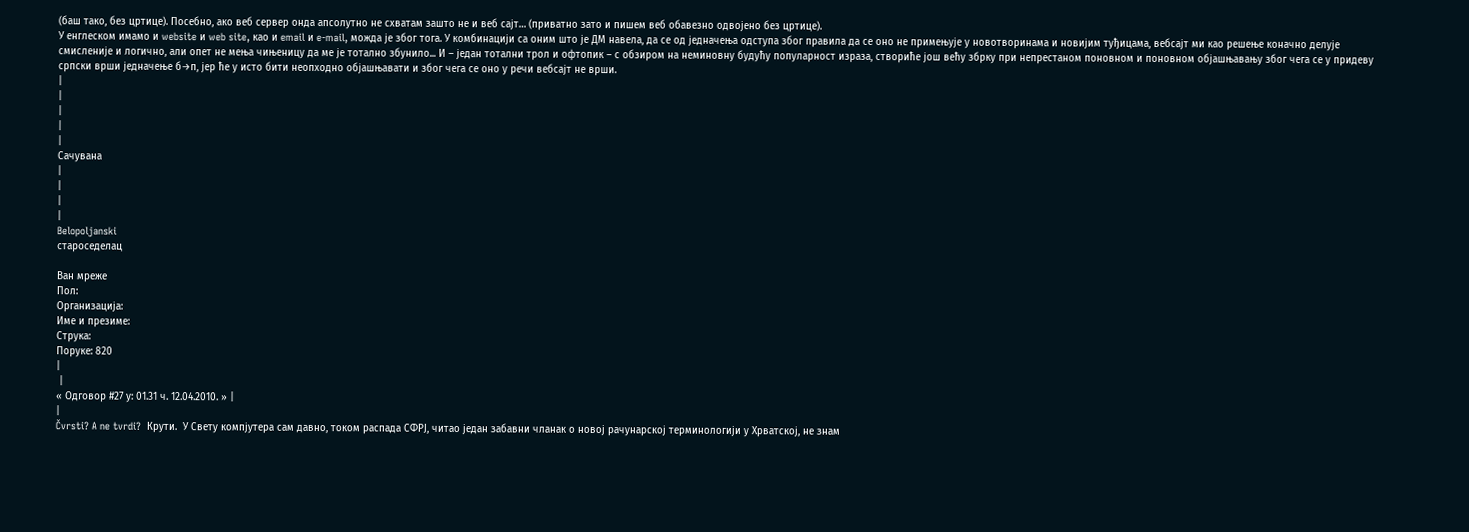(баш тако, без цртице). Посебно, ако веб сервер онда апсолутно не схватам зашто не и веб сајт… (приватно зато и пишем веб обавезно одвојено без цртице).
У енглеском имамо и website и web site, као и email и e-mail, можда је због тога. У комбинацији са оним што је ДМ навела, да се од једначења одступа због правила да се оно не примењује у новотворинама и новијим туђицама, вебсајт ми као решење коначно делује смисленије и логично, али опет не мења чињеницу да ме је тотално збунило... И – један тотални трол и офтопик – с обзиром на неминовну будућу популарност израза, створиће још већу збрку при непрестаном поновном и поновном објашњавању због чега се у придеву српски врши једначење б→п, јер ће у исто бити неопходно објашњавати и због чега се оно у речи вебсајт не врши.
|
|
|
|
|
Сачувана
|
|
|
|
Belopoljanski
староседелац

Ван мреже
Пол:
Организација:
Име и презиме:
Струка:
Поруке: 820
|
 |
« Одговор #27 у: 01.31 ч. 12.04.2010. » |
|
Čvrsti? A ne tvrdi?  Крути.  У Свету компјутера сам давно, током распада СФРЈ, читао један забавни чланак о новој рачунарској терминологији у Хрватској, не знам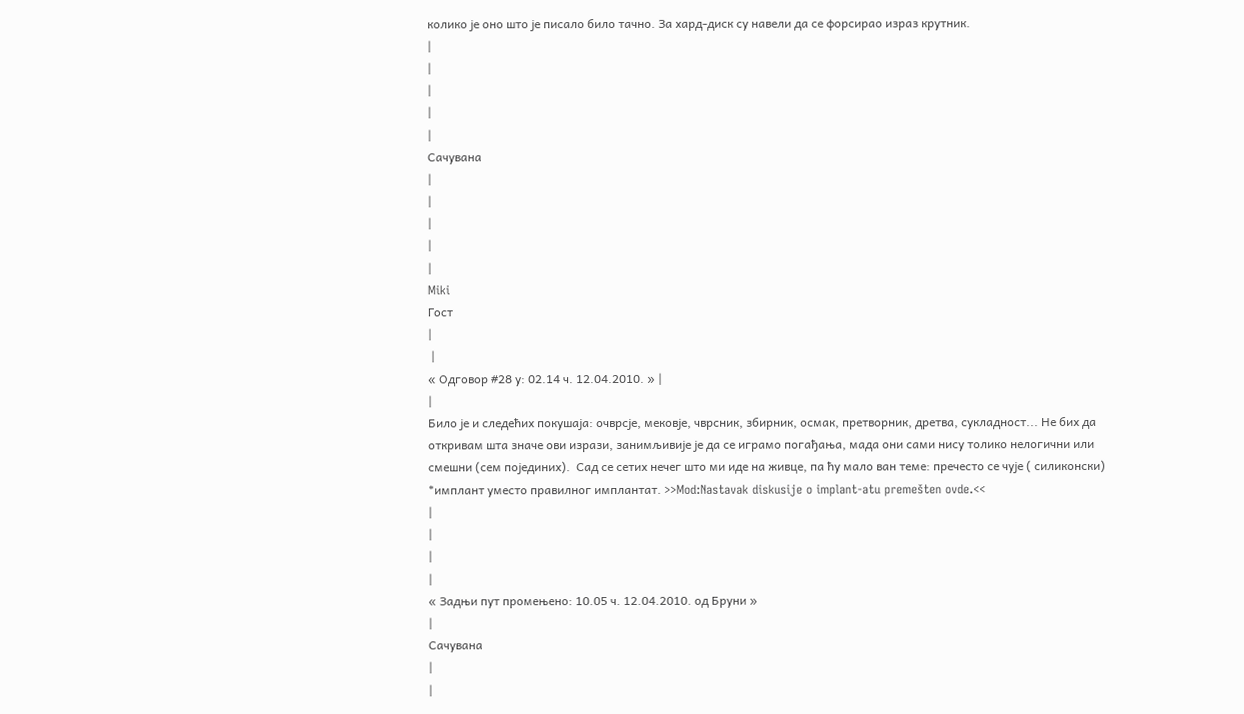колико је оно што је писало било тачно. За хард-диск су навели да се форсирао израз крутник.
|
|
|
|
|
Сачувана
|
|
|
|
|
Miki
Гост
|
 |
« Одговор #28 у: 02.14 ч. 12.04.2010. » |
|
Било је и следећих покушаја: очврсје, мековје, чврсник, збирник, осмак, претворник, дретва, сукладност... Не бих да откривам шта значе ови изрази, занимљивије је да се играмо погађања, мада они сами нису толико нелогични или смешни (сем појединих).  Сад се сетих нечег што ми иде на живце, па ћу мало ван теме: пречесто се чује ( силиконски) *имплант уместо правилног имплантат. >>Mod:Nastavak diskusije o implant-atu premešten ovde.<<
|
|
|
|
« Задњи пут промењено: 10.05 ч. 12.04.2010. од Бруни »
|
Сачувана
|
|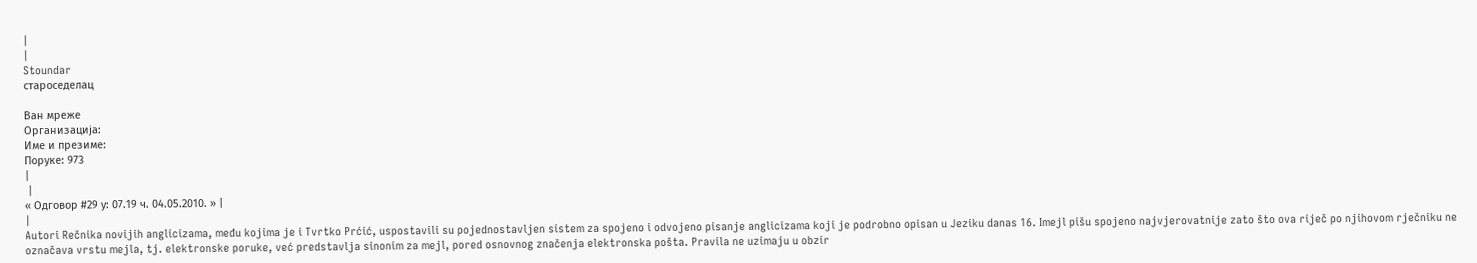|
|
Stoundar
староседелац

Ван мреже
Организација:
Име и презиме:
Поруке: 973
|
 |
« Одговор #29 у: 07.19 ч. 04.05.2010. » |
|
Autori Rečnika novijih anglicizama, među kojima je i Tvrtko Prćić, uspostavili su pojednostavljen sistem za spojeno i odvojeno pisanje anglicizama koji je podrobno opisan u Jeziku danas 16. Imejl pišu spojeno najvjerovatnije zato što ova riječ po njihovom rječniku ne označava vrstu mejla, tj. elektronske poruke, već predstavlja sinonim za mejl, pored osnovnog značenja elektronska pošta. Pravila ne uzimaju u obzir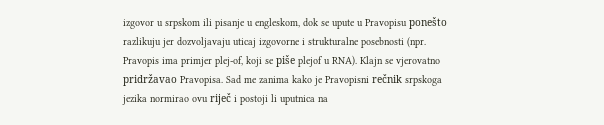izgovor u srpskom ili pisanje u engleskom, dok se upute u Pravopisu ponešto razlikuju jer dozvoljavaju uticaj izgovorne i strukturalne posebnosti (npr. Pravopis ima primjer plej-of, koji se piše plejof u RNA). Klajn se vjerovatno pridržavao Pravopisa. Sad me zanima kako je Pravopisni rečnik srpskoga jezika normirao ovu riječ i postoji li uputnica na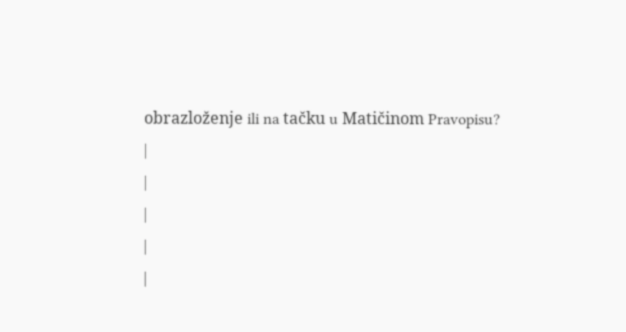obrazloženje ili na tačku u Matičinom Pravopisu?
|
|
|
|
|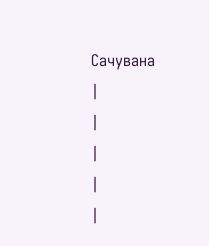Сачувана
|
|
|
|
|